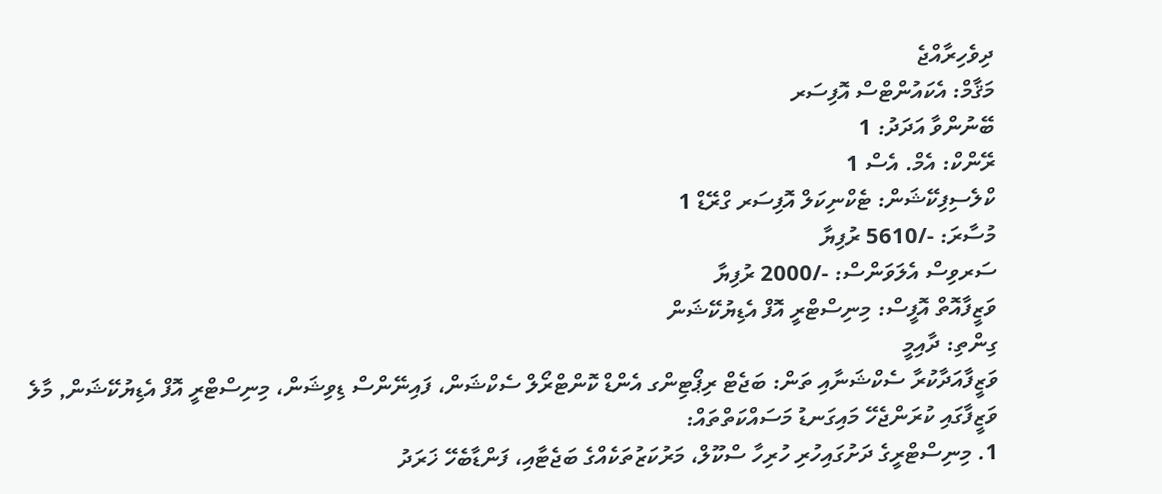ދިވެހިރާއްޖެ
މަޤާމް: އެކައުންޓްސް އޮފިސަރ
ބޭނުންވާ އަދަދު: 1
ރޭންކް: އެމް. އެސް 1
ކްލެސިފިކޭޝަން: ޓެކްނިކަލް އޮފިސަރ ގްރޭޑް 1
މުސާރަ: -/5610 ރުފިޔާ
ސަރވިސް އެލަވަންސް: -/2000 ރުފިޔާ
ވަޒީފާއޮތް އޮފީސް: މިނިސްޓްރީ އޮފް އެޑިޔުކޭޝަން
ގިންތި: ދާއިމީ
ވަޒީފާއަދާކުރާ ސެކްޝަނާއި ތަން: ބަޖެޓް ރިޕޯޓިންގ އެންޑް ކޮންޓްރޯލް ސެކްޝަން، ފައިނޭންސް ޑިވިޝަން، މިނިސްޓްރީ އޮފް އެޑިޔުކޭޝަން, މާލެ
ވަޒީފާގައި ކުރަންޖެހޭ މައިގަނޑު މަސައްކަތްތައް:
1. މިނިސްޓްރީގެ ދަށުގައިހުރި ހުރިހާ ސްކޫލް، މަރުކަޒުތަކެއްގެ ބަޖެޓާއި، ފަންޑާބެހޭ ޚަރަދު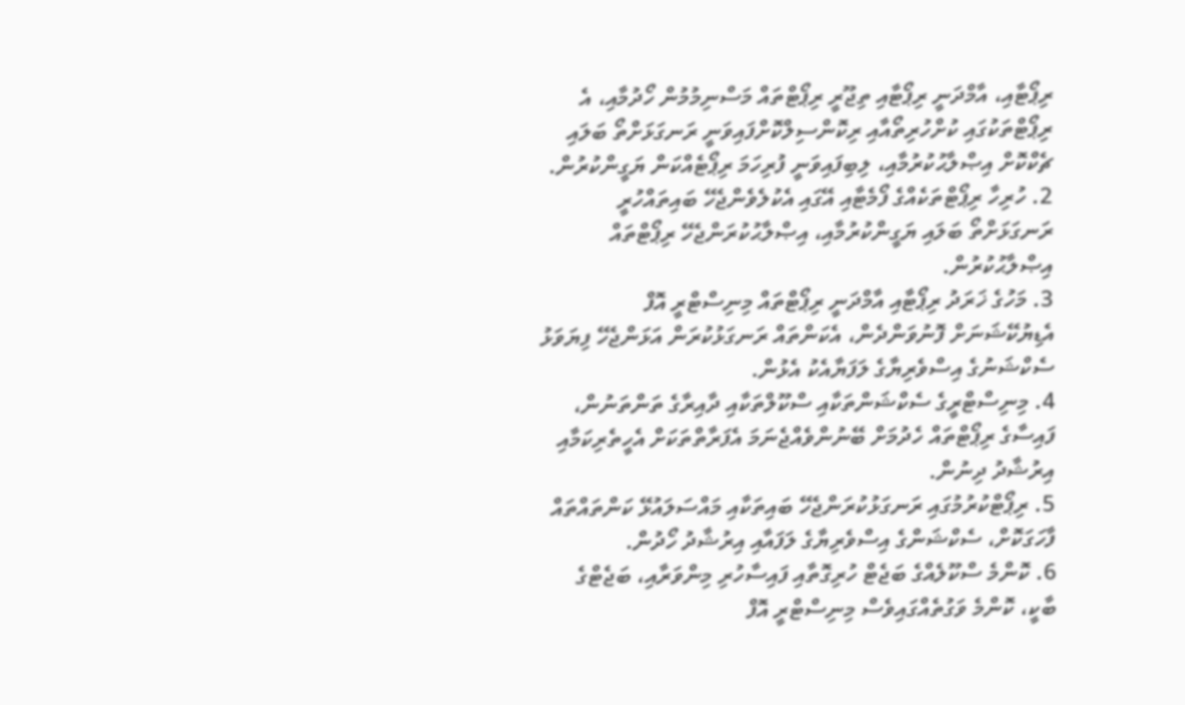ރިޕޯޓާއި، އާމްދަނީ ރިޕޯޓާއި ތިޖޫރީ ރިޕޯޓްތައް މަސްނިމުމުން ހޯދުމާއި، އެ ރިޕޯޓްތަކުގައި ކުށްހުރިތޯއާއި ރިކޮންސިލްކޮށްފައިވަނީ ރަނގަޅަށްތޯ ބަލައި ޗެކްކޮށް އިޞްލާޙުކުރުމާއި، ލިބިފައިވަނީ ފުރިހަމަ ރިޕޯޓެއްކަން ޔަގީންކުރުން.
2. ހުރިހާ ރިޕޯޓްތަކެއްގެ ފޯމެޓާއި އޭގައި އެކުލެވެންޖެހޭ ބައިތައްހުރީ ރަނގަޅަށްތޯ ބަލައި ޔަގީންކުރުމާއި، އިޞްލާޙުކުރަންޖެހޭ ރިޕޯޓްތައް އިޞްލާޙުކުރުން.
3. މަހުގެ ޚަރަދު ރިޕޯޓާއި އާމްދަނީ ރިޕޯޓްތައް މިނިސްޓްރީ އޮފް އެޑިޔުކޭޝަނަށް ފޮނުވަންދެން، އެކަންތައް ރަނގަޅުކުރަން އަޅަންޖެހޭ ފިޔަވަޅު ސެކްޝަނުގެ އިސްވެރިޔާގެ ލަފަޔާއެކު އެޅުން.
4. މިނިސްޓްރީގެ ސެކްޝަންތަކާއި ސްކޫލްތަކާއި ދާއިރާގެ ތަންތަނުން، ފައިސާގެ ރިޕޯޓްތައް ހެދުމަށް ބޭނުންވެއްޖެނަމަ އެފަރާތްތަކަށް އެހީތެރިކަމާއި އިރުޝާދު ދިނުން.
5. ރިޕޯޓްކުރުމުގައި ރަނގަޅުކުރަންޖެހޭ ބައިތަކާއި މައްސަލައުޅޭ ކަންތައްތައް ފާހަގަކޮށް، ސެކްޝަންގެ އިސްވެރިޔާގެ ލަފައާއި އިރުޝާދު ހޯދުން.
6. ކޮންމެ ސްކޫލެއްގެ ބަޖެޓް ހުރިގޮތާއި ފައިސާހުރި މިންވަރާއި، ބަޖެޓްގެ ބާކީ، ކޮންމެ ވަގުތެއްގައިވެސް މިނިސްޓްރީ އޮފް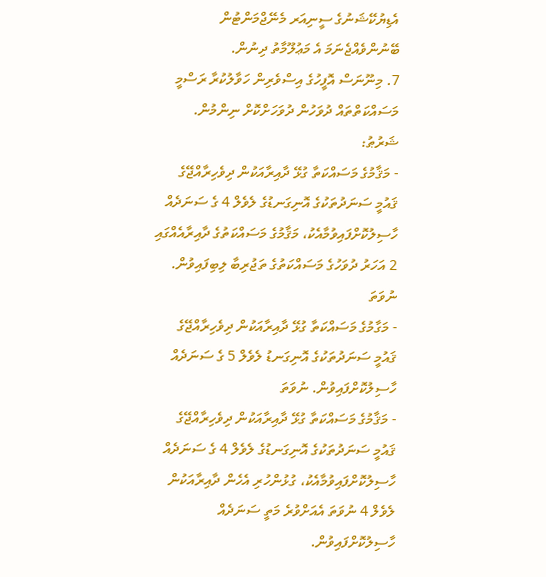އެޑިޔުކޭޝަނުގެ ސީނިއަރ މެނޭޖްމަންޓުން ބޭނުންވެއްޖެނަމަ އެ މަޢުލޫމާތު ދިނުން.
7. މިނޫނަސް އޮފީހުގެ އިސްވެރިން ހަވާލުކުރާ ރަސްމީ މަސައްކަތްތައް ދުވަހުން ދުވަހަށްކޮށް ނިންމުން.
ޝަރުޠު:
- މަޤާމުގެ މަސައްކަތާ ގުޅޭ ދާއިރާއަކުން ދިވެހިރާއްޖޭގެ ޤައުމީ ސަނަދުތަކުގެ އޮނިގަނޑުގެ ލެވެލް 4 ގެ ސަނަދެއް ހާސިލުކޮށްފައިވުމާއެކު، މަޤާމުގެ މަސައްކަތުގެ ދާއިރާއެއްގައި 2 އަހަރު ދުވަހުގެ މަސައްކަތުގެ ތަޖުރިބާ ލިބިފައިވުން. ނުވަތަ
- މަގާމުގެ މަސައްކަތާ ގުޅޭ ދާއިރާއަކުން ދިވެހިރާއްޖޭގެ ޤައުމީ ސަނަދުތަކުގެ އޮނިގަނޑު ލެވެލް 5 ގެ ސަނަދެއް ހާސިލުކޮށްފައިވުން. ނުވަތަ
- މަޤާމުގެ މަސައްކަތާ ގުޅޭ ދާއިރާއަކުން ދިވެހިރާއްޖޭގެ ޤައުމީ ސަނަދުތަކުގެ އޮނިގަނޑުގެ ލެވެލް 4 ގެ ސަނަދެއް ހާސިލުކޮށްފައިވުމާއެކު، ގުޅުންހުރި އެހެން ދާއިރާއަކުން ލެވެލް 4 ނުވަތަ އެއަށްވުރެ މަތީ ސަނަދެއް ހާސިލުކޮށްފައިވުން.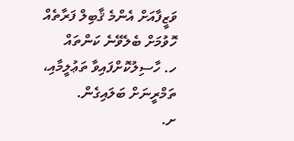ވަޒީފާއަށް އެންމެ ޤާބިލް ފަރާތެއް ހޮވުމަށް ބެލެވޭނެ ކަންތައް
ހ. ހާސިލުކޮށްފައިވާ ތަޢުލީމާއި، ތަމްރީނަށް ބަލައިގެން.
ށ.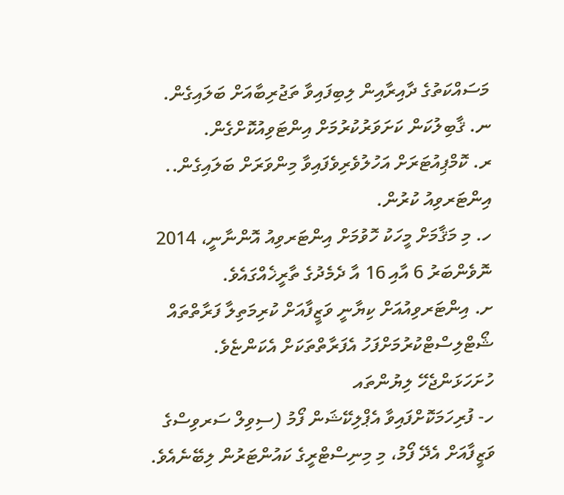މަސައްކަތުގެ ދާއިރާއިން ލިބިފައިވާ ތަޖުރިބާއަށް ބަލައިގެން.
ނ. ޤާބިލުކަން ކަށަވަރުކުރުމަށް އިންޓަވިއުކޮށްގެން.
ރ. ކޮމްޕިއުޓަރަށް އަހުލުވެރިވެފައިވާ މިންވަރަށް ބަލައިގެން..
އިންޓަރވިއު ކުރުން.
ހ. މި މަޤާމަށް މީހަކު ހޮވުމަށް އިންޓަރވިއު އޮންނާނީ، 2014 ނޮވެންބަރު 6 އާއި 16 އާ ދެމެދުގެ ތާރީޚެއްގައެވެ.
ށ. އިންޓަރވިއުއަށް ކިޔާނީ ވަޒީފާއަށް ކުރިމަތިލާ ފަރާތްތައް ޝޯޓްލިސްޓްކުރުމަށްފަހު އެފަރާތްތަކަށް އެކަންޏެވެ.
ހުށަހަޅަންޖެހޭ ލިޔުންތައ
ހ- ފުރިހަމަކޮށްފައިވާ އެޕްލިކޭޝަން ފޯމު (ސިވިލް ސަރވިސްގެ ވަޒީފާއަށް އެދޭ ފޯމު، މި މިނިސްޓްރީގެ ކައުންޓަރުން ލިބޭނެއެވެ.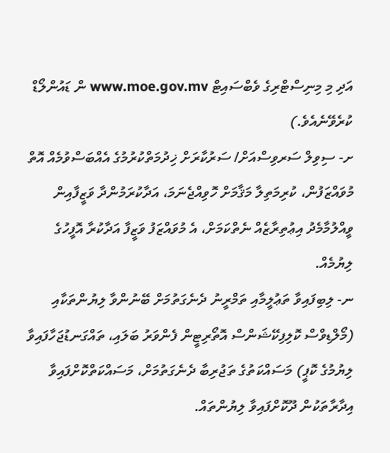އަދި މި މިނިސްޓްރިގެ ވެބްސައިޓް www.moe.gov.mv ން ޑައުންލޯޑް ކުރެވޭނެއެވެ.)
ށ- ސިވިލް ސަރވިސްއަށް/ ސަރުކާރަށް ޚިދުމަތްކުރުމުގެ އެއްބަސްވުމެއް އޮތް މުވައްޒަފުން، ކުރިމަތިލާ މަޤާމަށް ހޮވިއްޖެނަމަ، އަދާކުރަމުންދާ ވަޒީފާއިން ވީއްލުމާމެދު އިޢުތިރާޒެއް ނެތްކަމަށް، އެ މުވައްޒަފު ވަޒީފާ އަދާކުރާ އޮފީހުގެ ލިޔުމެއް.
ނ- ލިބިފައިވާ ތަޢުލީމާއި ތަމްރީނު ދެނެގަތުމަށް ބޭނުންވާ ލިޔުންތަކާއި (މޯލްޑިވްސް ކޮލިފިކޭޝަންސް އޮތޯރިޓީން ފެންވަރު ބަލައި، ތައްގަނޑުޖަހާފައިވާ ލިޔުމުގެ ކޮޕީ) މަސައްކަތުގެ ތަޖުރިބާ ދެނެގަތުމަށް، މަސައްކަތްކޮށްފައިވާ އިދާރާތަކުން ދޫކޮށްފައިވާ ލިޔުންތައް.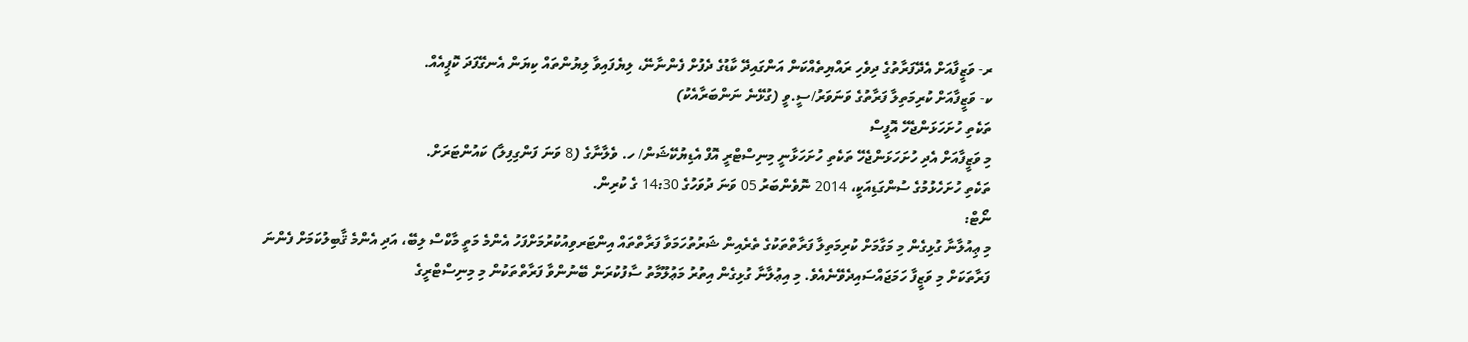ރ- ވަޒީފާއަށް އެދޭފަރާތުގެ ދިވެހި ރައްޔިތެއްކަން އަންގައިދޭ ކާޑުގެ ދެފުށް ފެންނާނޭ، ލިޔެފައިވާ ލިޔުންތައް ކިޔަން އެނގޭފަދަ ކޮޕީއެއް.
ކ- ވަޒީފާއަށް ކުރިމަތިލާ ފަރާތުގެ ވަނަވަރު/ސީ.ވީ (ގުޅޭނެ ނަންބަރާއެކު)
ތަކެތި ހުށަހަޅަންޖެހޭ އޮފީސް
މި ވަޒީފާއަށް އެދި ހުށަހަޅަންޖެހޭ ތަކެތި ހުށަހަޅާނީ މިނިސްޓްރީ އޮފް އެޑިޔުކޭޝަން/ ހ. ވެލާނާގެ (8 ވަނަ ފަންގިފިލާ) ކައުންޓަރަށް.
ތަކެތި ހުށަހެޅުމުގެ ސުންގަޑިއަކީ، 2014 ނޮވެންބަރު 05 ވަނަ ދުވަހުގެ 14:30 ގެ ކުރިން.
ނޯޓް:
މި ޢިއުލާނާ ގުޅިގެން މި މަގާމަށް ކުރިމަތިލާ ފަރާތްތަކުގެ ތެރެއިން ޝަރުތުހަމަވާ ފަރާތްތައް އިންޓަރވިއުކުރުމަށްފަހު އެންމެ މަތީ މާކްސް ލިބޭ، އަދި އެންމެ ޤާބިލުކަމަށް ފެންނަ ފަރާތަކަށް މި ވަޒީފާ ހަމަޖައްސައިދެވޭނެއެވެ. މި އިޢުލާނާ ގުޅިގެން އިތުރު މަޢުލޫމާތު ސާފުކުރަން ބޭނުންވާ ފަރާތްތަކުން މި މިނިސްޓްރީގެ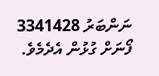ނަންބަރު 3341428 ފޯނަށް ގުޅުން އެދެމެވެ.